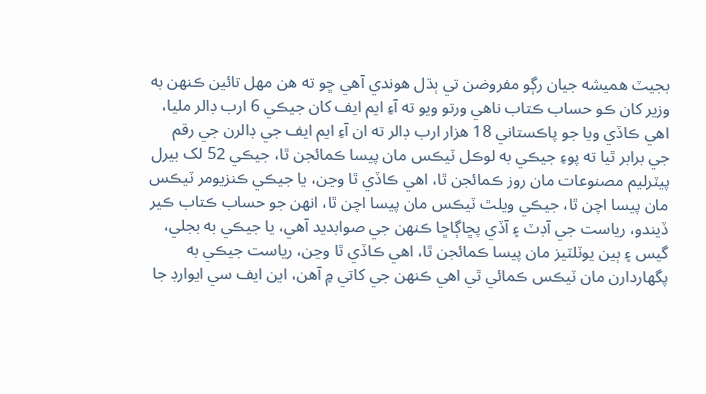بجيٽ هميشه جيان رڳو مفروضن تي ٻڌل هوندي آهي ڇو ته هن مهل تائين ڪنهن به وزير کان ڪو حساب ڪتاب ناهي ورتو ويو ته آءِ ايم ايف کان جيڪي 6 ارب ڊالر مليا، اهي ڪاڏي ويا جو پاڪستاني 18 هزار ارب ڊالر ته ان آءِ ايم ايف جي ڊالرن جي رقم جي برابر ٿيا ته پوءِ جيڪي به لوڪل ٽيڪس مان پيسا ڪمائجن ٿا، جيڪي 52 لک بيرل پيٽرليم مصنوعات مان روز ڪمائجن ٿا، اهي ڪاڏي ٿا وڃن، يا جيڪي ڪنزيومر ٽيڪس مان پيسا اچن ٿا، جيڪي ويلٿ ٽيڪس مان پيسا اچن ٿا، انهن جو حساب ڪتاب ڪير ڏيندو، رياست جي آڊٽ ۽ آڏي پڇاڳاڇا ڪنهن جي صوابديد آهي، يا جيڪي به بجلي، گيس ۽ ٻين يوٽلٽيز مان پيسا ڪمائجن ٿا، اهي ڪاڏي ٿا وڃن، رياست جيڪي به پگهاردارن مان ٽيڪس ڪمائي ٿي اهي ڪنهن جي کاتي ۾ آهن، اين ايف سي ايوارڊ جا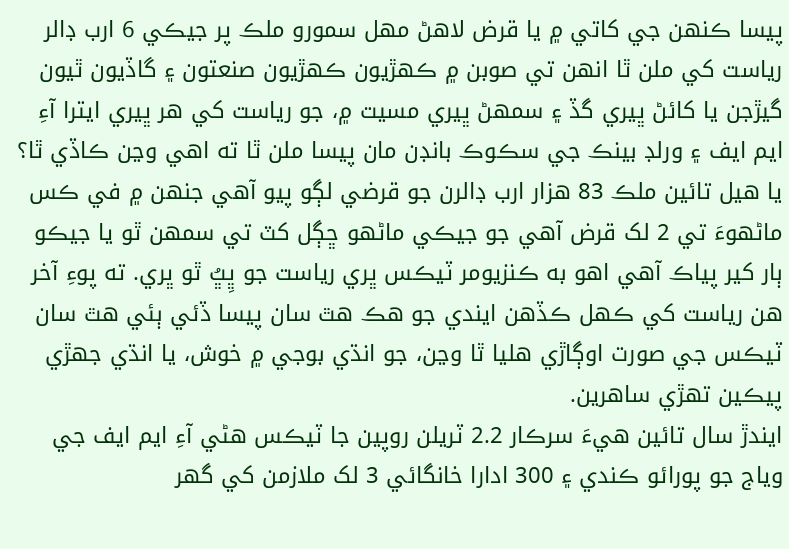پيسا ڪنهن جي کاتي ۾ يا قرض لاهڻ مهل سمورو ملڪ پر جيڪي 6 ارب ڊالر رياست کي ملن ٿا انهن تي صوبن ۾ ڪهڙيون ڪهڙيون صنعتون ۽ گاڏيون ٿيون گيڙجن يا کائڻ ڀيري گڏ ۽ سمهڻ ڀيري مسيت ۾، جو رياست کي هر ڀيري ايترا آءِ ايم ايف ۽ ورلڊ بينڪ جي سڪوڪ بانڊن مان پيسا ملن ٿا ته اهي وڃن ڪاڏي ٿا؟ يا هيل تائين ملڪ 83 هزار ارب ڊالرن جو قرضي لڳو پيو آهي جنهن ۾ في ڪس ماڻهوءَ تي 2 لک قرض آهي جو جيڪي ماڻهو ڇڳل کٽ تي سمهن ٿو يا جيڪو ٻار کير پياڪ آهي اهو به ڪنزيومر ٽيڪس ڀري رياست جو ڀِڀُ ٿو ڀري. ته پوءِ آخر هن رياست کي ڪهل ڪڏهن ايندي جو هڪ هٿ سان پيسا ڏئي ٻئي هٿ سان ٽيڪس جي صورت اوڳاڙي هليا ٿا وڃن، جو انڌي بوجي ۾ خوش، يا انڌي جهڙي پيڪين تهڙي ساهرين.
ايندڙ سال تائين هيءَ سرڪار 2.2 ٽريلن روپين جا ٽيڪس هڻي آءِ ايم ايف جي وياج جو پورائو ڪندي ۽ 300 ادارا خانگائي 3 لک ملازمن کي گهر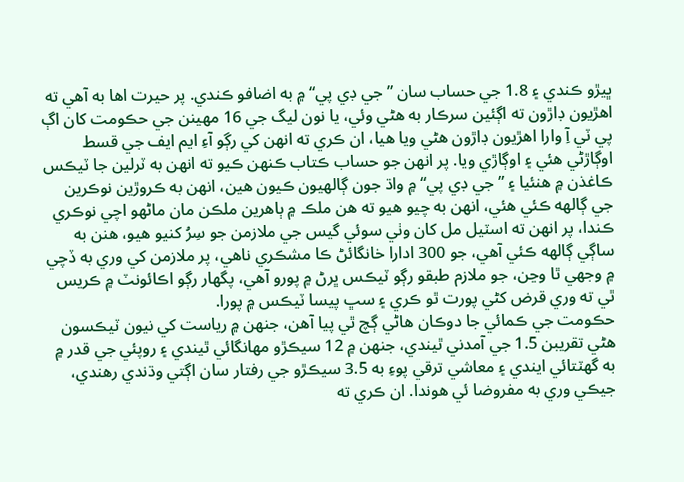ڀيڙو ڪندي ۽ 1.8 جي حساب سان ”جي ڊي پي“ ۾ به اضافو ڪندي. پر حيرت اها به آهي ته اهڙيون ڊاڙون ته اڳئين سرڪار به هڻي وئي، يا نون ليگ جي 16 مهينن جي حڪومت کان اڳ پي ٽي آِ وارا اهڙيون ڊاڙون هڻي ويا هيا، ان ڪري ته انهن کي رڳو آءِ ايم ايف جي قسط اوڳاڙڻي هئي ۽ اوڳاڙي ويا. پر انهن جو حساب ڪتاب ڪنهن ڪيو ته انهن به ٽرلين جا ٽيڪس ڪاغذن ۾ هنئيا ۽ ”جي ڊي پي“ ۾ واڌ جون ڳالهيون ڪيون هين، انهن به ڪروڙين نوڪرين جي ڳالھه ڪئي هئي، انهن به چيو هيو ته هن ملڪ ۾ ٻاهرين ملڪن مان ماڻهو اچي نوڪري ڪندا، پر انهن ته اسٽيل مل کان وٺي سوئي گيس جي ملازمن جو سِرُ کنيو هيو، هنن به ساڳي ڳالھه ڪئي آهي، جو 300 ادارا خانگائڻ ڪا مشڪري ناهي، پر ملازمن کي وري به ڏچي ۾ وجهي ٿا وڃن، جو ملازم طبقو رڳو ٽيڪس ڀرڻ ۾ پورو آهي، پگهار رڳو اڪائونٽ ۾ ڪريس ٿي ته وري قرض کڻي پورت ٿو ڪري ۽ سڀ پيسا ٽيڪس ۾ پورا.
حڪومت جي ڪمائي جا دوڪان هاڻي ڳچ ٿي پيا آهن، جنهن ۾ رياست کي نيون ٽيڪسون هڻي تقريبن 1.5 جي آمدني ٿيندي، جنهن ۾ 12 سيڪڙو مهانگائي ٿيندي ۽ روپئي جي قدر ۾ به گهٽتائي ايندي ۽ معاشي ترقي پوءِ به 3.5 سيڪڙو جي رفتار سان اڳتي وڌندي رهندي، جيڪي وري به مفروضا ئي هوندا. ان ڪري ته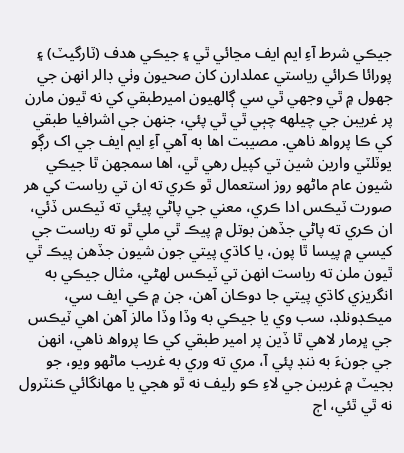جيڪي شرط آءِ ايم ايف مڃائي ٿي ۽ جيڪي هدف (ٽارگيٽ) ۽ پورائا ڪرائي رياستي عملدارن کان صحيون وٺي ڊالر انهن جي جهول ۾ ٿي وجهي ٿي سي ڳالهيون اميرطبقي کي نه ٿيون مارن پر غريبن جي چيلھه چٻي ٿي ٿي پئي، جنهن جي اشرافيا طبقي کي ڪا پرواھ ناهي. مصيبت اها به آهي آءِ ايم ايف جي اک رڳو يوٽلٽي وارين شين تي کپيل رهي ٿي، اها سمجهن ٿا جيڪي شيون عام ماڻهو روز استعمال ٿو ڪري ته ان تي رياست کي هر صورت ٽيڪس ادا ڪري، معني جي پاڻي پيئي ته ٽيڪس ڏئي، ان ڪري ته پاڻي جڏهن بوتل ۾ پيڪ ٿي ملي ٿو ته رياست جي کيسي ۾ پيسا ٿا پون، يا کاڌي پيتي جون شيون جڏهن پيڪ ٿي ٿيون ملن ته رياست انهن تي ٽيڪس لهڻي، مثال جيڪي به انگريزي کاڌي پيتي جا دوڪان آهن، جن ۾ ڪي ايف سي، ميڪڊونلڊ، سب وي يا جيڪي به وڏا وڏا مالز آهن اهي ٽيڪس جي ڀرمار لاهي ٿا ڏين پر امير طبقي کي ڪا پرواھ ناهي، انهن جي جونءَ به ننڊ پئي آ، مري ته وري به غريب ماڻهو ويو، جو بجيٽ ۾ غريبن جي لاءِ ڪو رليف نه ٿو هجي يا مهانگائي ڪنٽرول نه ٿي ٿئي، اڄ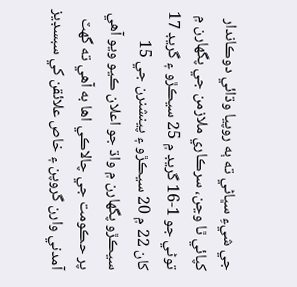جي شيءِ سڀاڻي ته ٻه روپيا وڌائي دوڪاندار کپائي ٿا وڃن، سرڪاري ملازمن جي پگهارن ۾ توڻي جو 1-16 گريڊ ۾ 25 سيڪڙو ۽ گريڊ 17 کان 22 ۾ 20 سيڪڙو ۽ پينشنرن جي 15 سيڪڙو پگهارن ۾ واڌ جو اعلان ڪيو ويو آهي پر حڪومت جي چالاڪي اها به آهي ته گهٽ آمدني وارن گروپن ۽ خاص علائقن کي سبسڊيز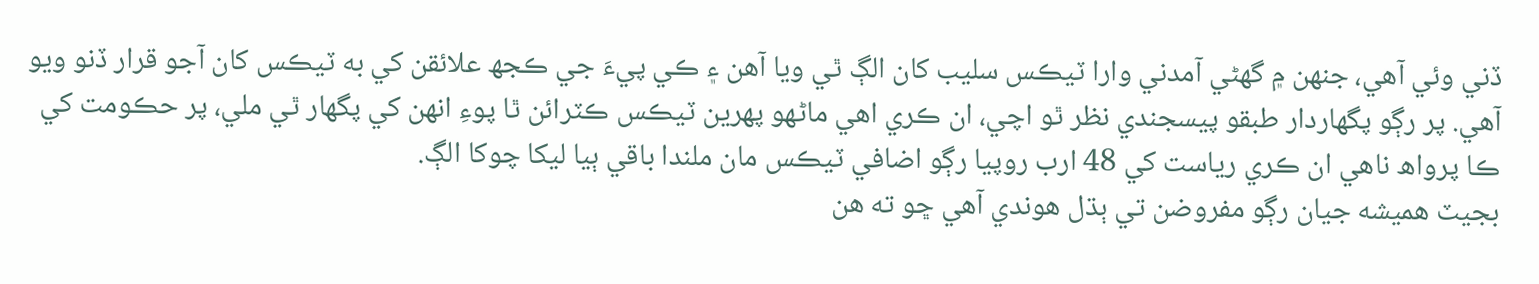ڏني وئي آهي، جنهن ۾ گهڻي آمدني وارا ٽيڪس سليب کان الڳ ٿي ويا آهن ۽ ڪي پيءَ جي ڪجھ علائقن کي به ٽيڪس کان آجو قرار ڏنو ويو آهي. پر رڳو پگهاردار طبقو پيسجندي نظر ٿو اچي، ان ڪري اهي ماڻهو پهرين ٽيڪس ڪٽرائن ٿا پوءِ انهن کي پگهار ٿي ملي، پر حڪومت کي ڪا پرواھ ناهي ان ڪري رياست کي 48 ارب روپيا رڳو اضافي ٽيڪس مان ملندا باقي ٻيا ليکا چوکا الڳ.
بجيٽ هميشه جيان رڳو مفروضن تي ٻڌل هوندي آهي ڇو ته هن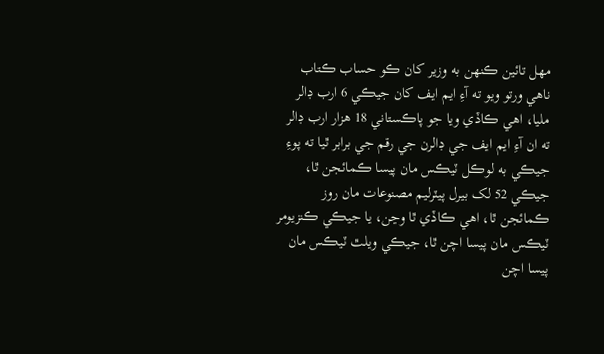مهل تائين ڪنهن به وزير کان ڪو حساب ڪتاب ناهي ورتو ويو ته آءِ ايم ايف کان جيڪي 6 ارب ڊالر مليا، اهي ڪاڏي ويا جو پاڪستاني 18 هزار ارب ڊالر ته ان آءِ ايم ايف جي ڊالرن جي رقم جي برابر ٿيا ته پوءِ جيڪي به لوڪل ٽيڪس مان پيسا ڪمائجن ٿا، جيڪي 52 لک بيرل پيٽرليم مصنوعات مان روز ڪمائجن ٿا، اهي ڪاڏي ٿا وڃن، يا جيڪي ڪنزيومر ٽيڪس مان پيسا اچن ٿا، جيڪي ويلٿ ٽيڪس مان پيسا اچن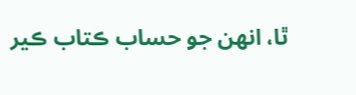ٿا، انهن جو حساب ڪتاب ڪير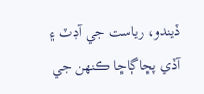ڏيندو، رياست جي آڊٽ ۽ آڏي پڇاڳاڇا ڪنهن جي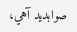صوابديد آهي،